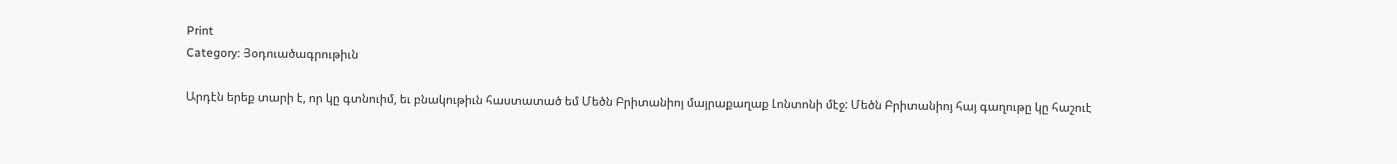Print
Category: Յօդուածագրութիւն

Արդէն երեք տարի է, որ կը գտնուիմ, եւ բնակութիւն հաստատած եմ Մեծն Բրիտանիոյ մայրաքաղաք Լոնտոնի մէջ: Մեծն Բրիտանիոյ հայ գաղութը կը հաշուէ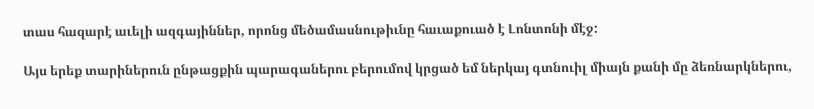տաս հազարէ աւելի ազգայիններ, որոնց մեծամասնութիւնը հաւաքուած է Լոնտոնի մէջ:

Այս երեք տարիներուն ընթացքին պարագաներու բերումով կրցած եմ ներկայ գտնուիլ միայն քանի մը ձեռնարկներու,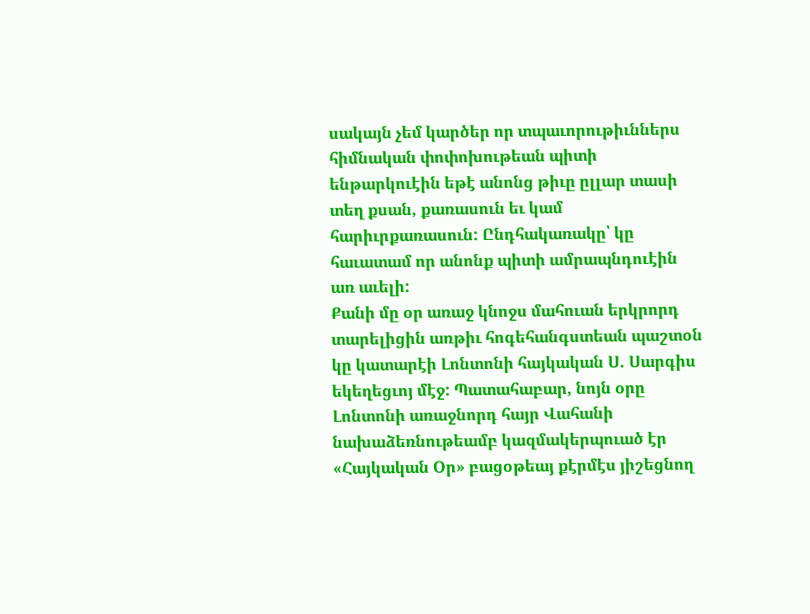սակայն չեմ կարծեր որ տպաւորութիւններս հիմնական փոփոխութեան պիտի ենթարկուէին եթէ անոնց թիւը ըլլար տասի տեղ քսան, քառասուն եւ կամ հարիւրքառասուն: Ընդհակառակը՝ կը հաւատամ որ անոնք պիտի ամրապնդուէին առ աւելի:
Քանի մը օր առաջ կնոջս մահուան երկրորդ տարելիցին առթիւ հոգեհանգստեան պաշտօն կը կատարէի Լոնտոնի հայկական Ս. Սարգիս եկեղեցւոյ մէջ: Պատահաբար, նոյն օրը Լոնտոնի առաջնորդ հայր Վահանի նախաձեռնութեամբ կազմակերպուած էր «Հայկական Օր» բացօթեայ քէրմէս յիշեցնող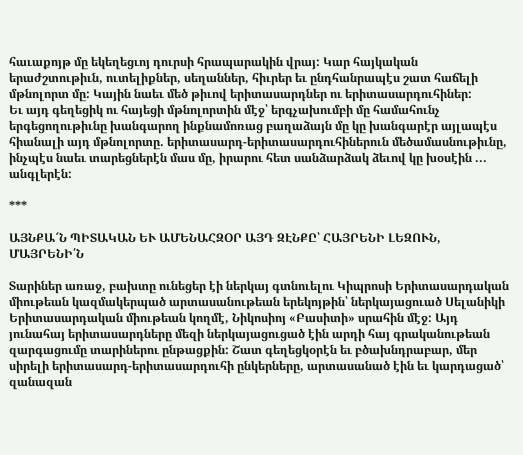հաւաքոյթ մը եկեղեցւոյ դուրսի հրապարակին վրայ: Կար հայկական երաժշտութիւն, ուտելիքներ, սեղաններ, հիւրեր եւ ընդհանրապէս շատ հաճելի մթնոլորտ մը: Կային նաեւ մեծ թիւով երիտասարդներ ու երիտասարդուհիներ:
Եւ այդ գեղեցիկ ու հայեցի մթնոլորտին մէջ՝ երգչախումբի մը համահունչ երգեցողութիւնը խանգարող ինքնամոռաց բաղաձայն մը կը խանգարէր այլապէս հիանալի այդ մթնոլորտը. երիտասարդ-երիտասարդուհիներուն մեծամասնութիւնը, ինչպէս նաեւ տարեցներէն մաս մը, իրարու հետ սանձարձակ ձեւով կը խօսէին ... անգլերէն:

***

ԱՅՆՔԱ՜Ն ՊԻՏԱԿԱՆ ԵՒ ԱՄԵՆԱՀԶՕՐ ԱՅԴ ԶԷՆՔԸ՝ ՀԱՅՐԵՆԻ ԼԵԶՈՒՆ, ՄԱՅՐԵՆԻ՛Ն

Տարիներ առաջ, բախտը ունեցեր էի ներկայ գտնուելու Կիպրոսի Երիտասարդական միութեան կազմակերպած արտասանութեան երեկոյթին՝ ներկայացուած Սելանիկի Երիտասարդական միութեան կողմէ, Նիկոսիոյ «Բասիտի» սրահին մէջ: Այդ յունահայ երիտասարդները մեզի ներկայացուցած էին արդի հայ գրականութեան զարգացումը տարիներու ընթացքին: Շատ գեղեցկօրէն եւ բծախնդրաբար, մեր սիրելի երիտասարդ-երիտասարդուհի ընկերները, արտասանած էին եւ կարդացած՝ զանազան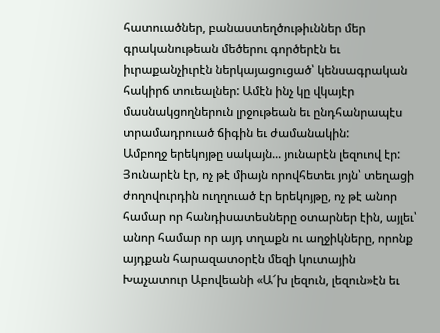հատուածներ, բանաստեղծութիւններ մեր գրականութեան մեծերու գործերէն եւ իւրաքանչիւրէն ներկայացուցած՝ կենսագրական հակիրճ տուեալներ: Ամէն ինչ կը վկայէր մասնակցողներուն լրջութեան եւ ընդհանրապէս տրամադրուած ճիգին եւ ժամանակին:
Ամբողջ երեկոյթը սակայն... յունարէն լեզուով էր:
Յունարէն էր, ոչ թէ միայն որովհետեւ յոյն՝ տեղացի ժողովուրդին ուղղուած էր երեկոյթը, ոչ թէ անոր համար որ հանդիսատեսները օտարներ էին, այլեւ՝ անոր համար որ այդ տղաքն ու աղջիկները, որոնք այդքան հարազատօրէն մեզի կուտային Խաչատուր Աբովեանի «Ա՜խ լեզուն, լեզուն»էն եւ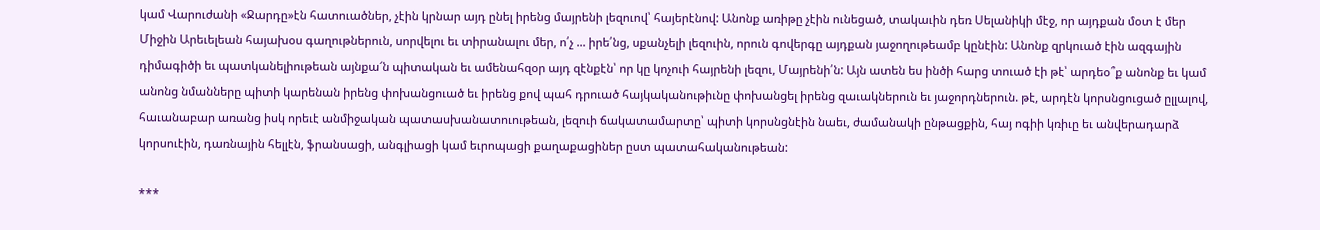կամ Վարուժանի «Ջարդը»էն հատուածներ, չէին կրնար այդ ընել իրենց մայրենի լեզուով՝ հայերէնով: Անոնք առիթը չէին ունեցած, տակաւին դեռ Սելանիկի մէջ, որ այդքան մօտ է մեր Միջին Արեւելեան հայախօս գաղութներուն, սորվելու եւ տիրանալու մեր, ո՛չ ... իրե՛նց, սքանչելի լեզուին, որուն գովերգը այդքան յաջողութեամբ կընէին: Անոնք զրկուած էին ազգային դիմագիծի եւ պատկանելիութեան այնքա՜ն պիտական եւ ամենահզօր այդ զէնքէն՝ որ կը կոչուի հայրենի լեզու, Մայրենի՛ն: Այն ատեն ես ինծի հարց տուած էի թէ՝ արդեօ՞ք անոնք եւ կամ անոնց նմանները պիտի կարենան իրենց փոխանցուած եւ իրենց քով պահ դրուած հայկականութիւնը փոխանցել իրենց զաւակներուն եւ յաջորդներուն. թէ, արդէն կորսնցուցած ըլլալով, հաւանաբար առանց իսկ որեւէ անմիջական պատասխանատուութեան, լեզուի ճակատամարտը՝ պիտի կորսնցնէին նաեւ, ժամանակի ընթացքին, հայ ոգիի կռիւը եւ անվերադարձ կորսուէին, դառնային հելլէն, ֆրանսացի, անգլիացի կամ եւրոպացի քաղաքացիներ ըստ պատահականութեան:

***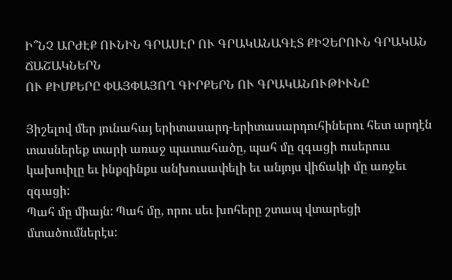Ի՞ՆՉ ԱՐԺԷՔ ՈՒՆԻՆ ԳՐԱՍԷՐ ՈՒ ԳՐԱԿԱՆԱԳԷՏ ՔԻՉԵՐՈՒՆ ԳՐԱԿԱՆ ՃԱՇԱԿՆԵՐՆ
ՈՒ ՔԻՄՔԵՐԸ ՓԱՅՓԱՅՈՂ ԳԻՐՔԵՐՆ ՈՒ ԳՐԱԿԱՆՈՒԹԻՒՆԸ

Յիշելով մեր յունահայ երիտասարդ-երիտասարդուհիներու հետ արդէն տասներեք տարի առաջ պատահածը, պահ մը զգացի ուսերուս կախուիլը եւ ինքզինքս անխուսափելի եւ անյոյս վիճակի մը առջեւ զգացի:
Պահ մը միայն: Պահ մը, որու սեւ խոհերը շտապ վտարեցի մտածումներէս: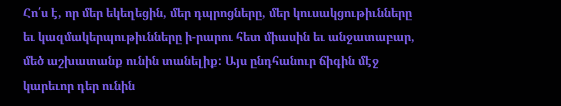Հո՛ս է, որ մեր եկեղեցին, մեր դպրոցները, մեր կուսակցութիւնները եւ կազմակերպութիւնները ի-րարու հետ միասին եւ անջատաբար, մեծ աշխատանք ունին տանելիք: Այս ընդհանուր ճիգին մէջ կարեւոր դեր ունին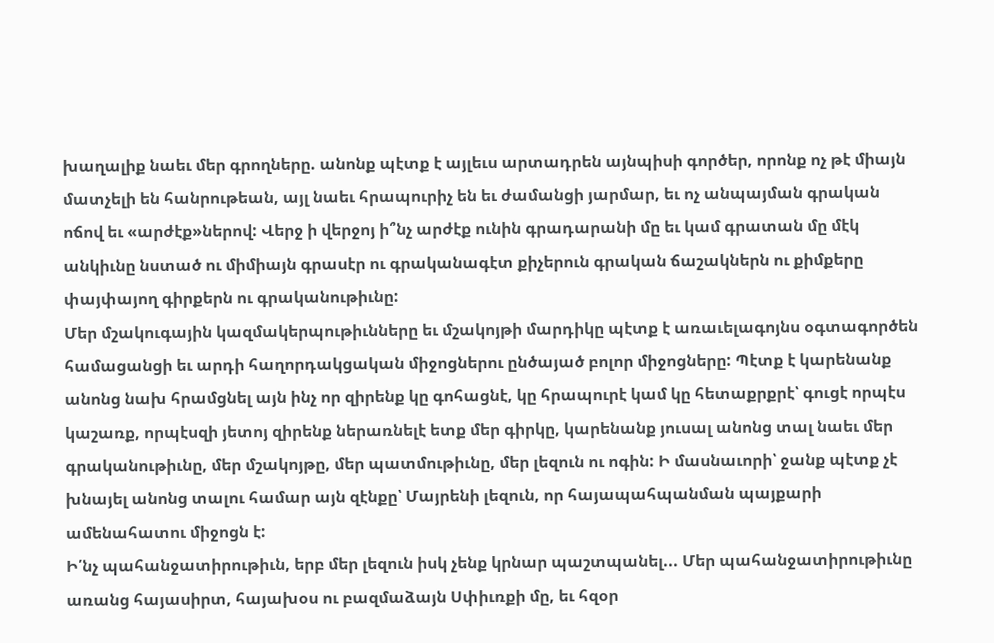խաղալիք նաեւ մեր գրողները. անոնք պէտք է այլեւս արտադրեն այնպիսի գործեր, որոնք ոչ թէ միայն մատչելի են հանրութեան, այլ նաեւ հրապուրիչ են եւ ժամանցի յարմար, եւ ոչ անպայման գրական ոճով եւ «արժէք»ներով: Վերջ ի վերջոյ ի՞նչ արժէք ունին գրադարանի մը եւ կամ գրատան մը մէկ անկիւնը նստած ու միմիայն գրասէր ու գրականագէտ քիչերուն գրական ճաշակներն ու քիմքերը փայփայող գիրքերն ու գրականութիւնը:
Մեր մշակուգային կազմակերպութիւնները եւ մշակոյթի մարդիկը պէտք է առաւելագոյնս օգտագործեն համացանցի եւ արդի հաղորդակցական միջոցներու ընծայած բոլոր միջոցները: Պէտք է կարենանք անոնց նախ հրամցնել այն ինչ որ զիրենք կը գոհացնէ, կը հրապուրէ կամ կը հետաքրքրէ՝ գուցէ որպէս կաշառք, որպէսզի յետոյ զիրենք ներառնելէ ետք մեր գիրկը, կարենանք յուսալ անոնց տալ նաեւ մեր գրականութիւնը, մեր մշակոյթը, մեր պատմութիւնը, մեր լեզուն ու ոգին: Ի մասնաւորի՝ ջանք պէտք չէ խնայել անոնց տալու համար այն զէնքը՝ Մայրենի լեզուն, որ հայապահպանման պայքարի ամենահատու միջոցն է:
Ի՛նչ պահանջատիրութիւն, երբ մեր լեզուն իսկ չենք կրնար պաշտպանել... Մեր պահանջատիրութիւնը առանց հայասիրտ, հայախօս ու բազմաձայն Սփիւռքի մը, եւ հզօր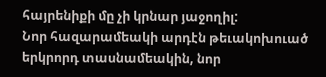հայրենիքի մը չի կրնար յաջողիլ:
Նոր հազարամեակի արդէն թեւակոխուած երկրորդ տասնամեակին, նոր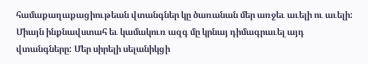համաքաղաքացիութեան վտանգներ կը ծառանան մեր առջեւ աւելի ու աւելի: Միայն ինքնավստահ եւ կամակուռ ազգ մը կրնայ դիմագրաւել այդ վտանգները: Մեր սիրելի սելանիկցի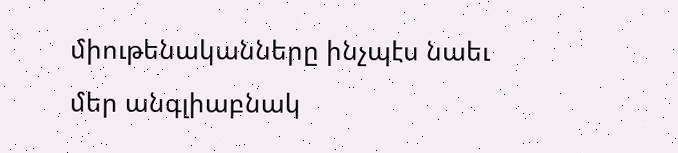միութենականները ինչպէս նաեւ մեր անգլիաբնակ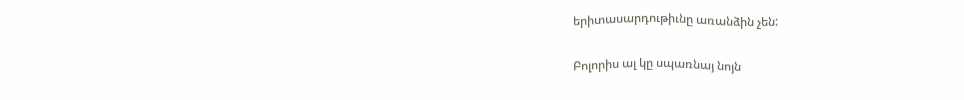երիտասարդութիւնը առանձին չեն:


Բոլորիս ալ կը սպառնայ նոյն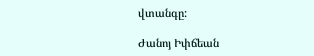վտանգը:

Ժանոյ Իփճեան